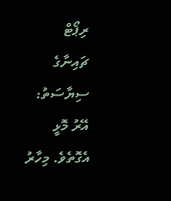ރިޕޯޓް
ޗައިނާގެ ސިޔާސަތު: އޭރު މޮޅީ އެގޮތެވެ. މިހާރު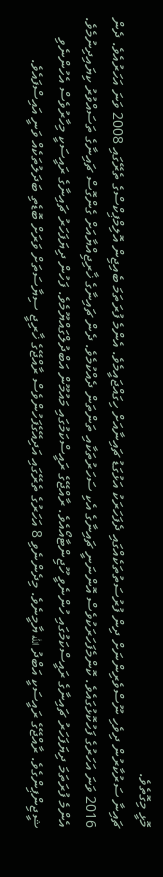މޮޅީ މިގޮތެވެ.
ޗައިނާ ސަރުކާރުން ދިވެހި ނޫސްވެރިންނަށް ދިން ފުރުސަތުތަކެއްގައި ދެފަހަރަކު އަޅުގަޑު ޗައިނާއަށް ހިގައްޖައީމެވެ. އެންމެ ފުރަތަމަ ބެއިޖިން އޮލިމްޕިކްސްގެ ތެރޭގައި 2008 ވަނަ އަހަރުއެވެ. ދެން 2016 ވަނަ އަހަރުގެ ފަހުކޮޅުގައެވެ. ކޮންމެފަހަރަކުވެސް އޮންނަނީ ޗައިނާގެ އެކި ސަހަރުތަކާއި ތަންތަން ދެއްކުމެވެ. ދެން ޗައިނާގެ ޚާރިޖިއްޔާއަށް ގެންގޮސް ޗައިނާގެ ތަސައްވުރު ކިޔައިދިނުމެވެ.
އެންމެ ފުރަތަމަ ދިޔަފަހަރު ޗައިނާގެ ރައީސްކަމުގައި ހުންނެވީ ހޫޖިންޓާއޯއެވެ. ރާއްޖޭގެ ރައީސްކަމުގައި މައުމޫން އަބްދުލްގައްޔޫމެވެ. ފަހުން ދިޔަފަހަރު ޗައިނާގެ ރައީސަކީ މިހާރުވެސް އެހުންނެވި ޝީޖިންޕިންގެވެ. ރާއްޖޭގެ ރައީސަކީ އަބްދު الله ޔާމީނެވެ. މިދެންނެވި 8 އަހަރުގެ ތެރޭގައި އަދިއޭގެފަހުންވެސް ރާއްޖޭގެ ޚާރިޖީ ސިޔާސަތަށް ވަރަށް ބޮޑެތި ބަދަލުތަކެއް ވަނީ އައިސްފައެވެ.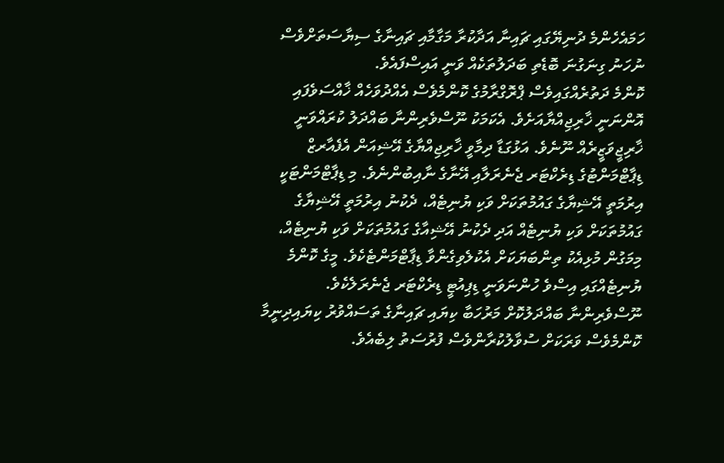ހަމައެހެންމެ ދުނިޔޭގައި ޗައިނާ އަދާކުރާ މަގާމާއި ޗައިނާގެ ސިޔާސަތަށްވެސް ނުހަނު ގިނަގުނަ ބޮޑެތި ބަދަލުތަކެއް ވަނީ އައިސްފައެވެ.
ކޮންމެ ދަތުރެއްގައިވެސް ޕްރޮގްރާމުގެ ކޮންމެވެސް އެއްދުވަހެއް ޚާއްސަވެފައި އޮންނަނީ ޚާރިޖިއްޔާއަށެވެ. އެކަމަކު ނޫސްވެރިންނާ ބައްދަލު ކުރައްވަނީ ޚާރިޖީވަޒީރެއް ނޫނެވެ. އަޅުގަޑާ ދިމާވީ ޚާރިޖިއްޔާގެ އޭޝިއަން އެފެއާރޒް ޑިޕާޓްމަންޓުގެ ޑިރެކްޓަރ ޖެނެރަލާއި އޭނާގެ ނާއިބުންނެވެ. މި ޑިޕާޓްމަންޓަކީ އިރުމަތީ އޭޝިޔާގެ ގައުމުތަކަށް ވަކި ޔުނިޓެއް، ދެކުނު އިރުމަތީ އޭޝިޔާގެ ގައުމުތަކަށް ވަކި ޔުނިޓެއް އަދި ދެކުނު އޭޝިއާގެ ގައުމުތަކަށް ވަކި ޔުނިޓެއް، މިމަގުން މުޅިއެކު ތިންބަޔަކަށް އެކުލެވިގެންވާ ޑިޕާޓްމަންޓެކެވެ. މީގެ ކޮންމެ ޔުނިޓެއްގައި އިސްވެ ހުންނަވަނީ ޑިޕިއުޓީ ޑިރެކްޓަރ ޖެނެރަލެކެވެ. ނޫސްވެރިންނާ ބައްދަލުކޮށް މަރުހަބާ ކިޔައި ޗައިނާގެ ތަސައްވުރު ކިޔައިދިނީމާ ކޮންމެވެސް ވަރަކަށް ސުވާލުކުރާންވެސް ފުރުސަތު ލިބެއެވެ.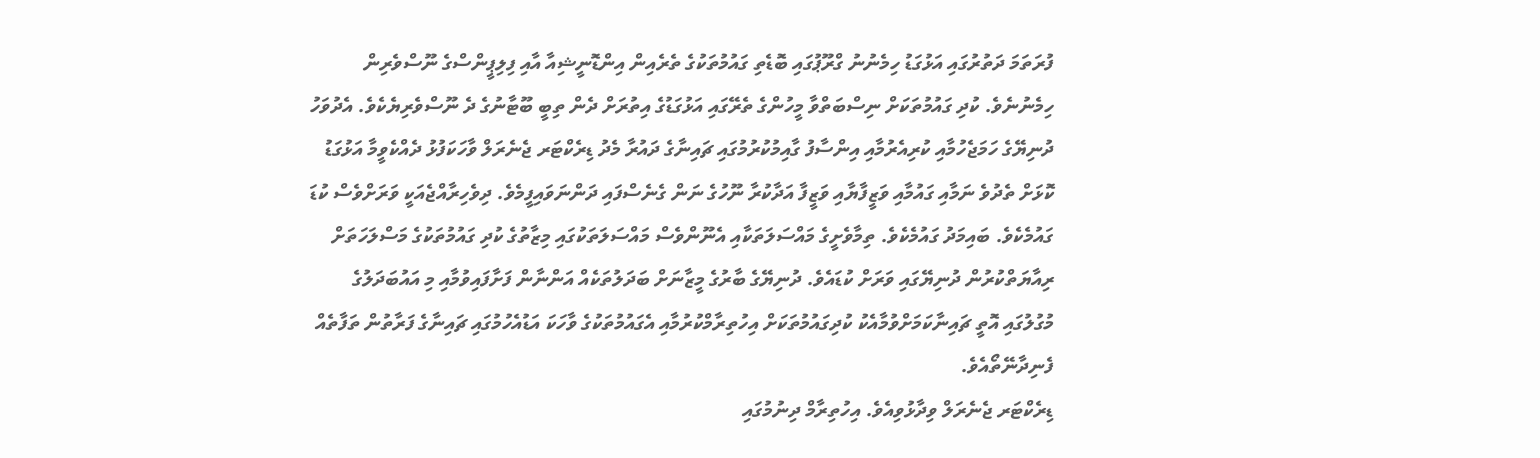ފުރަތަމަ ދަތުރުގައި އަޅުގަޑު ހިމެނުނު ގްރޫޕުގައި ބޮޑެތި ގައުމުތަކުގެ ތެރެއިން އިންޑޮނީޝިއާ އާއި ފިލިޕީންސްގެ ނޫސްވެރިން ހިމެނުނެވެ. ކުދި ގައުމުތަކަށް ނިސްބަތްވާ މީހުންގެ ތެރޭގައި އަޅުގަޑުގެ އިތުރަށް ދެން ތިބީ ބޫޓާނުގެ ދެ ނޫސްވެރިޔެކެވެ. އެދުވަހު ދުނިޔޭގެ ހަމަޖެހުމާއި ކުރިއެރުމާއި އިންސާފު ގާއިމުކުރުމުގައި ޗައިނާގެ ދައުރާ މެދު ޑިރެކްޓަރ ޖެނެރަލް ވާހަކަފުޅު ދެއްކެވީމާ އަޅުގަޑު ކޮޅަށް ތެދުވެ ނަމާއި ގައުމާއި ވަޒީފާޔާއި ވަޒީފާ އަދާކުރާ ނޫހުގެ ނަން ގެނެސްފައި ދަންނަވައިފީމެވެ. ދިވެހިރާއްޖެއަކީ ވަރަށްވެސް ކުޑަ ގައުމެކެވެ. ބައިމަދު ގައުމެކެވެ. ތިމާވެށީގެ މައްސަލަތަކާއި އެނޫންވެސް މައްސަލަތަކުގައި މިޒާތުގެ ކުދި ގައުމުތަކުގެ މަސްލަހަތަށް ރިއާޔަތްކުރުން ދުނިޔޭގައި ވަރަށް ކުޑައެވެ. ދުނިޔޭގެ ބާރުގެ މީޒާނަށް ބަދަލުތަކެއް އަންނާން ފަށާފައިވުމާއި މި އައުބަދަލުގެ މުގުލުގައި އޮތީ ޗައިނާކަމަށްވުމާއެކު ކުދިގައުމުތަކަށް އިހުތިރާމްކުރުމާއި އެގައުމުތަކުގެ ވާހަކަ އަޑުއެހުމުގައި ޗައިނާގެ ފަރާތުން ތަފާތެއް ފެނިދާނޭތޯއެވެ.
ޑިރެކްޓަރ ޖެނެރަލް ވިދާޅުވިއެވެ. އިހުތިރާމް ދިނުމުގައި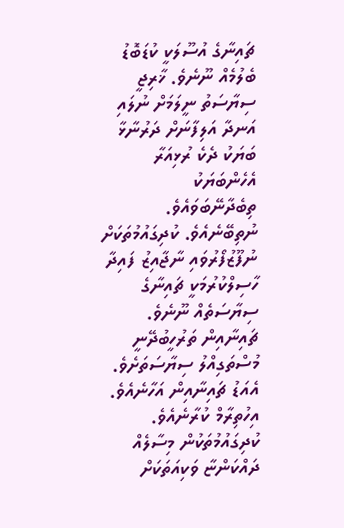ޗައިނާގެ އުސޫލަކީ ކުޑަބޮޑު ބެލުމެއް ނޫނެވެ. ޚާރިޖީ ސިޔާސަތު ނީލަމަށް ނުލައި އަނދާ އަލިފާނަށް ދަރުނާޅާ ބަޔަކު ދެކެ ރުޅިއަރާ އެހެންބަޔަކު ތިބެދާނޭބަވައެވެ. ނުތިބޭނެއެވެ. ކުދިގައުމުތަކަށް ނުފޫޒުފޯރުވައި ނާޖާއިޒު ފައިދާ ހާސިލްކުރުމަކީ ޗައިނާގެ ސިޔާސަތެއް ނޫނެވެ. ޗައިނާއިން ތަރުހީބުދޭނީ މުސްތަގިއްލު ސިޔާސަތަށެވެ. އެއަޑު ޗައިނާއިން އަހާނެއެވެ. އިހުތިރާމް ކުރާނެއެވެ. ކުދިގައުމުތަކުން މިސާލެއް ދައްކަންޏާ ވަކިއަތަކަށް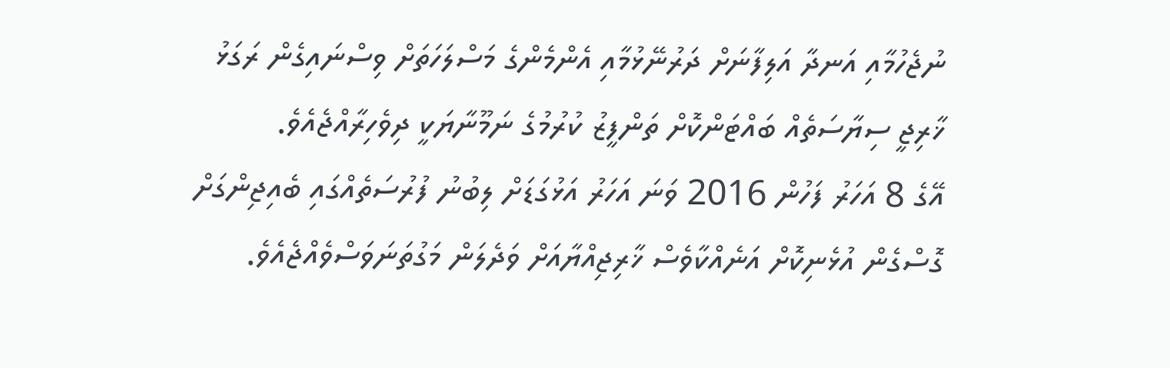ނުޖެހުމާއި އަނދާ އަލިފާނަށް ދަރުނޭޅުމާއި އެންމެންގެ މަސްލަހަތަށް ވިސްނައިގެން ރަގަޅު ޚާރިޖީ ސިޔާސަތެއް ބައްޓަންކޮށް ތަންފީޒު ކުރުމުގެ ނަމޫނާޔަކީ ދިވެހިރާއްޖެއެވެ.
އޭގެ 8 އަހަރު ފަހުން 2016 ވަނަ އަހަރު އަޅުގަޑަށް ލިބުނު ފުރުސަތެއްގައި ބެއިޖިންގަށް ގޮސްގެން އުޅެނިކޮށް އަނެއްކާވެސް ޚާރިޖިއްޔާއަށް ވަދެލަން މަގުތަނަވަސްވެއްޖެއެވެ.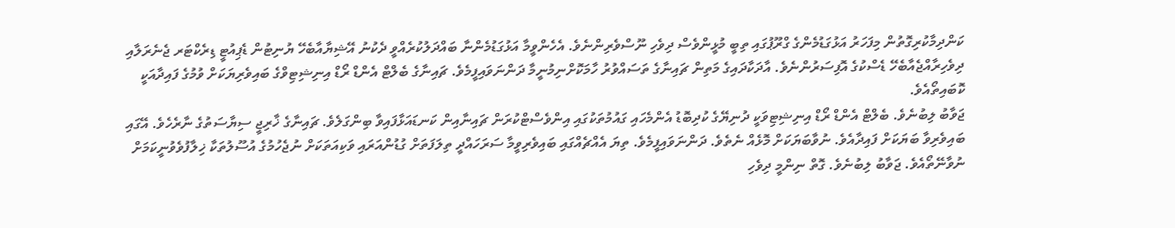ކަންދިމާކުރިގޮތުން މިފަހަރު އަޅުގަޑުމެންގެ ގްރޫޕުގައި ތިބީ މުޅީންވެސް ދިވެހި ނޫސްވެރިންނެވެ. އެހެންވީމާ އަޅުގަޑުމެންނާ ބައްދަލުކުރެއްވީ ދެކުނު އޭޝިޔާއާބެހޭ ޔުނިޓުން ޑެޕިއުޓީ ޑިރެކްޓަރ ޖެނެރަލާއި ދިވެހިރާއްޖެއާބެހޭ ޑެސްކުގެ އޮފިސަރުންނެވެ. އާދަކާދައިގެ މަތިން ޗައިނާގެ ތަސައްވުރު ހާމަކޮށްނިމުނީމާ ދަންނަވައިފީމެވެ. ޗައިނާގެ ބެލްޓް އެންޑް ރޯޑް އިނިޝިޓިވްގެ ބައިވެރިޔަކަށް ވުމުގެ ފައިދާއަކީ ކޮބައިތޯއެވެ.
ޖަވާބު ލިބުނެވެ. ބެލްޓް އެންޑް ރޯޑް އިނިޝިޓިވަކީ ދުނިޔޭގެ ކުދިބޮޑު އެންމެހައި ގައުމުތަކުގައި އިންވެސްޓްކުރަން ޗައިނާއިން ކަނޑައަޅާފައިވާ ބިންގަލެވެ. ޗައިނާގެ ޚާރިޖީ ސިޔާސަތުގެ ނާރެހެވެ. އޭގައި ބައިވެރިވާ ބަޔަކަށް ފައިދާއެވެ. ނުވާބަޔަކަށް މޮޅެއް ނެތެވެ. ދަންނަވައިފީމެވެ. ތިޔަ އެއްޗެއްގައި ބައިވެރިވީމާ ސަރަހައްދީ ތިލަފަތަށް ގުޑުންއަރައި ވަކިއަތަކަށް ނުޖެހުމުގެ އުސޫލުތަކާ ޚިލާފުވެވުނީކަމަށް ނުވާނޭތޯއެވެ. ޖަވާބު ލިބުނެވެ. ގޮތް ނިންމީ ދިވެހި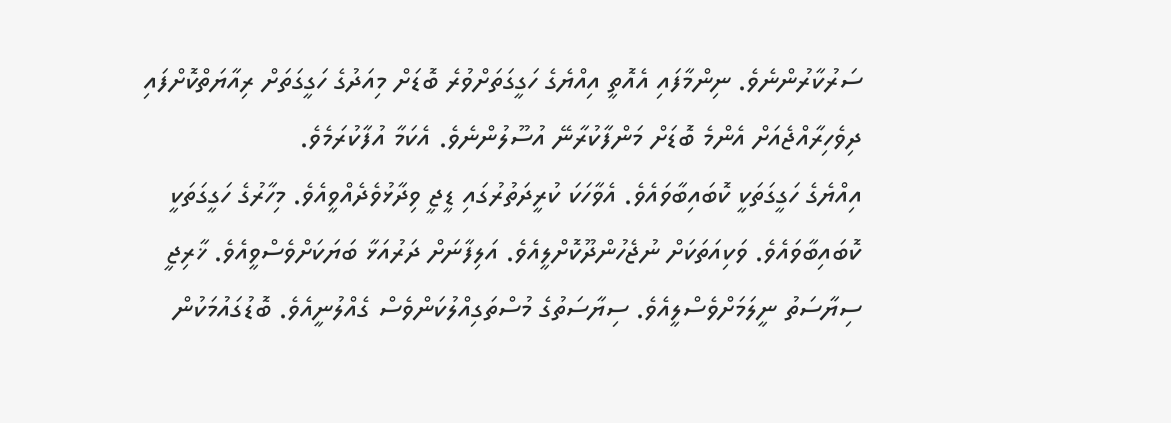ސަރުކާރުންނެވެ. ނިންމާފައި އެއޮތީ އިއްޔެގެ ހަގީގަތަށްވުރެ ބޮޑަށް މިއަދުގެ ހަގީގަތަށް ރިއާޔަތްކޮށްފައި ދިވެހިރާއްޖެއަށް އެންމެ ބޮޑަށް މަންފާކުރާނޭ އުސޫލުންނެވެ. އެކަމާ އުފާކުރަމެވެ.
އިއްޔެގެ ހަގީގަތަކީ ކޮބައިބާވައެވެ. އެވާހަކަ ކުރީދަތުރުގައި ޑީޖީ ވިދާޅުވެދެއްވީއެވެ. މިހާރުގެ ހަގީގަތަކީ ކޮބައިބާވައެވެ. ވަކިއަތަކަށް ނުޖެހުންދޫކޮށްލީއެވެ. އަލިފާނަށް ދަރުއަޅާ ބަޔަކަށްވެސްވީއެވެ. ޚާރިޖީ ސިޔާސަތު ނީލަމަށްވެސްލީއެވެ. ސިޔާސަތުގެ މުސްތަގިއްލުކަންވެސް ގެއްލުނީއެވެ. ބޮޑުގައުމަކުން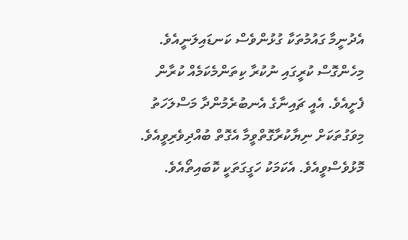އެދުނީމާ ގައުމުތަކާ ގުޅުންވެސް ކަނޑައިލަނީއެވެ. މިހެންގޮސް ކުރީގައި ނުކުރާ ކިތަންމެކަމެއް ކުރާން ފެށީއެވެ. އެއީ ޗައިނާގެ އެނބުރެމުންދާ މަސްލަހަތު މިވަގުތަކަށް ނިޔާކުރާގޮތްވީމާ އެގޮތް ބުއްދިވެރިވީއެވެ. މޮޅުވެސްވީއެވެ. އެކަމަކު ހަގީގަތަކީ ކޮބައިތޯއެވެ.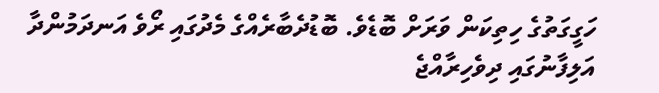ހަގީގަތުގެ ހިތިކަން ވަރަށް ބޮޑެވެ. ބޮޑުދެބާރެއްގެ މެދުގައި ރޯވެ އަނދަމުންދާ އަލިފާނުގައި ދިވެހިރާއްޖެ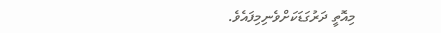މިއޮތީ ދަރުގަޑަކަށްވެނިމިފައެވެ.